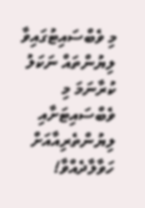މި ވެބްސައިޓުގައިވާ ލިޔުންތައް ނަކަލު ކުރާނަމަ މި ވެބްސައިޓަށާއި ލިޔުންތެރިއާއަށް ހަވާލާދެއްވާ!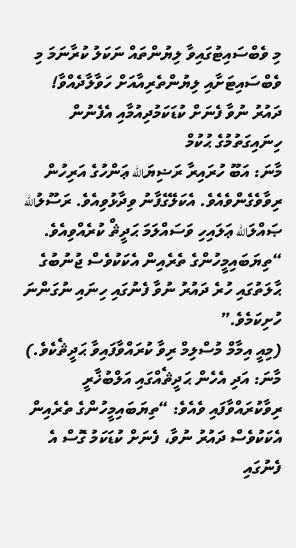މި ވެބްސައިޓުގައިވާ ލިޔުންތައް ނަކަލު ކުރާނަމަ މި ވެބްސައިޓަށާއި ލިޔުންތެރިއާއަށް ހަވާލާދެއްވާ!
ދައުރު ނުވާ ފެނަށް ކުޑަކަމުދިއުމާއި އެފެނުން ހިނައިގަތުމުގެ ޙުކުމް
މާނަ: އަބޫ ހުރައިރާ ރަޟިޔަالله ޢަންހުގެ އަރިހުން ރިވާވެގެންވެއެވެ. އެކަލޭގެފާނު ވިދާޅުވިއެވެ. ރަސޫލުالله ޞައްލަالله ޢަލައިހި ވަސައްލަމަ ޙަދީޘް ކުރެއްވިއެވެ. “ތިޔަބައިމީހުންގެ ތެރެއިން އެކަކުވެސް ޖުނުބުގެ ޙާލަތުގައި ހުރެ ދައުރު ނުވާ ފެނުގައި ހިނައި ނުގަންނަ ހުށިކަމެވެ.”
(މިއީ އިމާމް މުސްލިމް ރިވާ ކުރައްވާފައިވާ ޙަދީޘެކެވެ.)
މާނަ: އަދި އެހެން ޙަދީޘެއްގައި އަލްބުޚާރީ ރިވާކުރައްވާފައި ވެއެވެ: “ތިޔަބައިމީހުންގެ ތެރެއިން އެކަކުވެސް ދައުރު ނުވާ، ފެނަށް ކުޑަކަމު ގޮސް އެ ފެނުގައި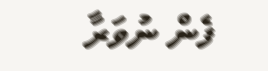ފެން ނުވަރާ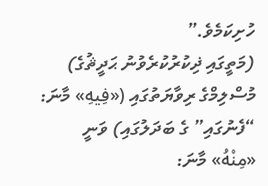ހުށިކަމެވެ.”
(މަތީގައި ޛިކުރުކުރެވުނު ޙަދީޘުގެ) މުސްލިމްގެ ރިވާޔަތުގައި («فِيهِ» މާނަ: “ފެނުގައި” ގެ ބަދަލުގައި) ވަނީ «مِنْهُ» މާނަ: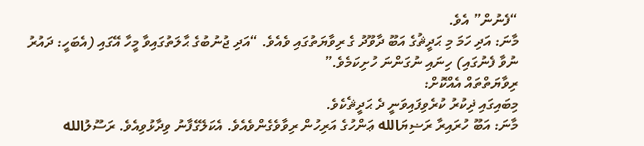“ފެނުން” އެވެ.
މާނަ: އަދި ހަމަ މި ޙަދީޘުގެ އަބޫ ދާވޫދު ގެ ރިވާޔަތުގައި ވެއެވެ. “އަދި ޖުނުބުގެ ޙާލަތުގައިވާ މީހާ އޭގައި (އެބަހީ: ދައުރު ނުވާ ފެނުގައި) ހިނައި ނުގަންނަ ހުށިކަމެވެ.”
ރިވާޔަތްތައް އެއްކޮށް:
މިބައިގައި ޛިކުރު ކުރެވިފައިވަނީ ދެ ޙަދީޘެކެވެ.
މާނަ: އަބޫ ހުރައިރާ ރަޟިޔަالله ޢަންހުގެ އަރިހުން ރިވާވެގެންވެއެވެ. އެކަލޭގެފާނު ވިދާޅުވިއެވެ. ރަސޫލުالله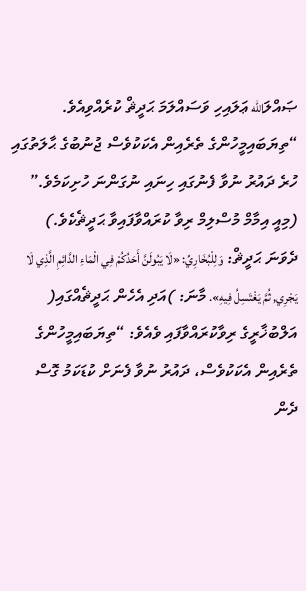ޞައްލަالله ޢަލައިހި ވަސައްލަމަ ޙަދީޘް ކުރެއްވިއެވެ. “ތިޔަބައިމީހުންގެ ތެރެއިން އެކަކުވެސް ޖުނުބުގެ ޙާލަތުގައި ހުރެ ދައުރު ނުވާ ފެނުގައި ހިނައި ނުގަންނަ ހުށިކަމެވެ.” (މިއީ އިމާމް މުސްލިމް ރިވާ ކުރައްވާފައިވާ ޙަދީޘެކެވެ.)
ދެވަނަ ޙަދީޘް: وَلِلْبُخَارِيِّ: «لَا يَبُولَنَّ أَحَدُكُمْ فِي الْمَاءِ الدَّائِمِ الَّذِي لَا يَجْرِي, ثُمَّ يَغْتَسِلُ فِيهِ». މާނަ: )އަދި އެހެން ޙަދީޘެއްގައި( އަލްބުޚާރީގެ ރިވާކުރައްވާފައި ވެއެވެ: “ތިޔަބައިމީހުންގެ ތެރެއިން އެކަކުވެސް، ދައުރު ނުވާ ފެނަށް ކުޑަކަމު ގޮސް ދެން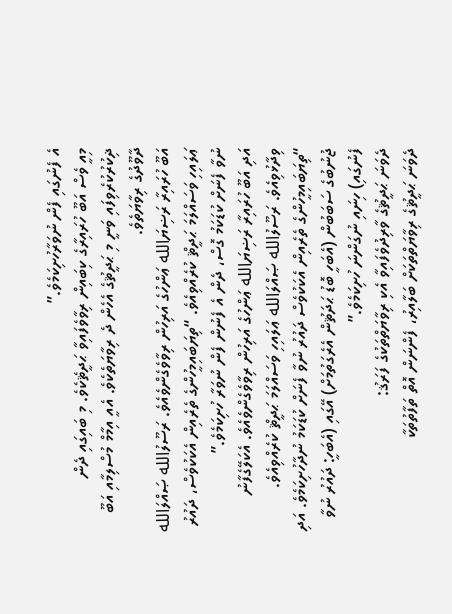އެ ފެނުގައި ފެން ނުވަރާހުށިކަމެވެ.”
މިއީ ވެސް އަބޫ ހުރައިރާގެ ކިބައިން ރިވާވެފައިވާ ޙަދީޘެކެވެ. މި ބައިގައި ދެން ޛިކުރުކުރެވިފައި ވަނީ މި ޙަދީޘުގެ އެހެން ދެ ރިވާޔަތެކެވެ. އެއީ އިމާމް މުސްލިމާއި އަބޫ ދާވޫދުގެ ރިވާޔަތެވެ.
އަބޫ ހުރައިރާ ރަޟިޔަالله ޢަންހުގެ އަރިހުން ރިވާވެގެންވެއެވެ. ރަސޫލުالله ޞައްލަالله ޢަލައިހި ވަސައްލަމަ ޙަދީޘް ކުރެއްވިއެވެ. “ތިޔަބައިމީހުންގެ ތެރެއިން އެކަކުވެސް، ދައުރު ނުވާ ފެނަށް ކުޑަކަމު ގޮސް، ދެން އެ ފެނުން ފެން ނުވަރާ ހުށިކަމެވެ.”
އަދި އަބޫ ހުރައިރާ ރަޟިޔަالله ޢަންހުގެ އަރިހުން ރިވާވެގެންވެއެވެ. އެކަލޭގެފާނު ވިދާޅުވިއެވެ. ރަސޫލުالله ޞައްލަالله ޢަލައިހި ވަސައްލަމަ ޙަދީޘް ކުރެއްވިއެވެ. “ތިޔަބައިމީހުންގެ ތެރެއިން އެކަކުވެސް ދައުރު ނުވާ ފެނަށް ކުޑަކަމު ނުދާހުށިކަމެވެ. އަދި ޖުނުބުގެ ސަބަބުން (އެބަހީ ބޮޑު ޙަދަޘުން އެރެގަތުމަށް) އޭގައި (އެބަހީ: ދައުރު ނުވާ ފެނުގައި) ހިނައި ނުގަންނަ ހުށިކަމެވެ.”
ދެވަނަ ޙަދީޘުގެ ވާރިދުވެފައިވާ އެކި ރިވާޔަތްތަކުގެ ފަރަޤު:
ދެވަނަ ޙަދީޘުގެ ރިވާޔަތްތަކަށް ބަލާއިރު، ފެންނަން އޮތް ތަފާތުތަކާ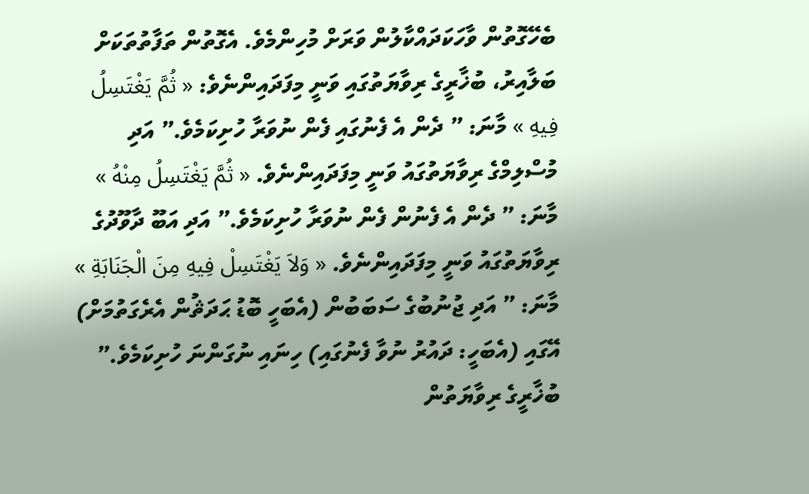ބެހޭގޮތުން ވާހަކަދައްކާލުން ވަރަށް މުހިންމެވެ. އެގޮތުން ތަފާތުތަކަށް ބަލާއިރު، ބުޚާރީގެ ރިވާޔަތުގައި ވަނީ މިފަދައިންނެވެ: « ثُمَّ يَغْتَسِلُ فِيهِ » މާނަ: ” ދެން އެ ފެނުގައި ފެން ނުވަރާ ހުށިކަމެވެ.” އަދި މުސްލިމްގެ ރިވާޔަތުގައު ވަނީ މިފަދައިންނެވެ. « ثُمَّ يَغْتَسِلُ مِنْهُ » މާނަ: ” ދެން އެ ފެނުން ފެން ނުވަރާ ހުށިކަމެވެ.” އަދި އަބޫ ދާވޫދުގެ ރިވާޔަތުގައު ވަނީ މިފަދައިންނެވެ. « وَلاَ يَغْتَسِلْ فِيهِ مِنَ الْجَنَابَةِ » މާނަ: ” އަދި ޖުނުބުގެ ސަބަބުން (އެބަހީ ބޮޑު ޙަދަޘުން އެރެގަތުމަށް) އޭގައި (އެބަހީ: ދައުރު ނުވާ ފެނުގައި) ހިނައި ނުގަންނަ ހުށިކަމެވެ.”
ބުޚާރީގެ ރިވާޔަތުން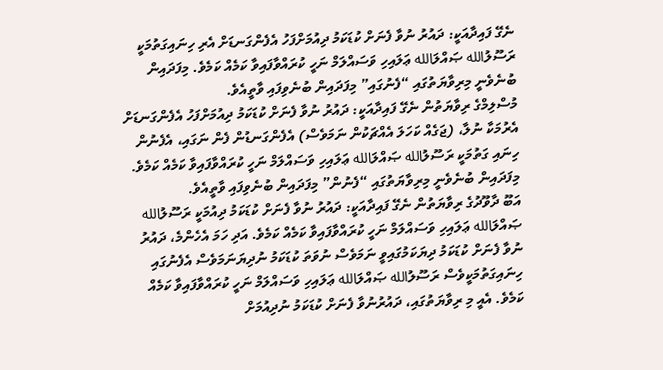ނެގޭ ފައިދާއަކީ: ދައުރު ނުވާ ފެނަށް ކުޑަކަމު ދިއުމަށްފަހު އެފެންގަނޑަށް އެރި ހިނައިގަތުމަކީ ރަސޫލުالله ޞައްލަالله ޢަލައިހި ވަސައްލަމް ނަހީ ކުރައްވާފައިވާ ކަމެއް ކަމެވެ. މިފަދައިން ބުނެވެނީ މިރިވާޔަތުގައި “ފެނުގައި” މިފަދައިން ބުނެވިފައި ވާތީއެވެ.
މުސްލިމްގެ ރިވާޔަތުން ނެގޭ ފައިދާއަކީ: ދައުރު ނުވާ ފެނަށް ކުޑަކަމު ދިއުމަށްފަހު އެފެންގަނޑަށް އެރުމަކާ ނުލާ، (ޖަގެއް ކަހަލަ އެއްޗަކުން ނަމަވެސް) އެފެންގަނޑުން ފެން ނަގައި، އެފެނުން ހިނައި ގަތުމަކީ ރަސޫލުالله ޞައްލަالله ޢަލައިހި ވަސައްލަމް ނަހީ ކުރައްވާފައިވާ ކަމެއް ކަމެވެ. މިފަދައިން ބުނެވެނީ މިރިވާޔަތުގައި “ފެނުން” މިފަދައިން ބުނެވިފައި ވާތީއެވެ.
އަބޫ ދާވޫދުގެ ރިވާޔަތުން ނެގޭ ފައިދާއަކީ: ދައުރު ނުވާ ފެނަށް ކުޑަކަމު ދިއުމަކީ ރަސޫލުالله ޞައްލަالله ޢަލައިހި ވަސައްލަމް ނަހީ ކުރައްވާފައިވާ ކަމެއް ކަމެވެ. އަދި ހަމަ އެހެންމެ، ދައުރު ނުވާ ފެނަށް ކުޑަކަމު ދިޔަކަމުގައިވީ ނަމަވެސް ނުވަތަ ކުޑަކަމު ނުދިޔަނަމަވެސް އެފެނުގައި ހިނައިގަތުމަކީވެސް ރަސޫލުالله ޞައްލަالله ޢަލައިހި ވަސައްލަމް ނަހީ ކުރައްވާފައިވާ ކަމެއް ކަމެވެ. އެއީ މި ރިވާޔަތުގައި، ދައުރުނުވާ ފެނަށް ކުޑަކަމު ނުދިއުމަށް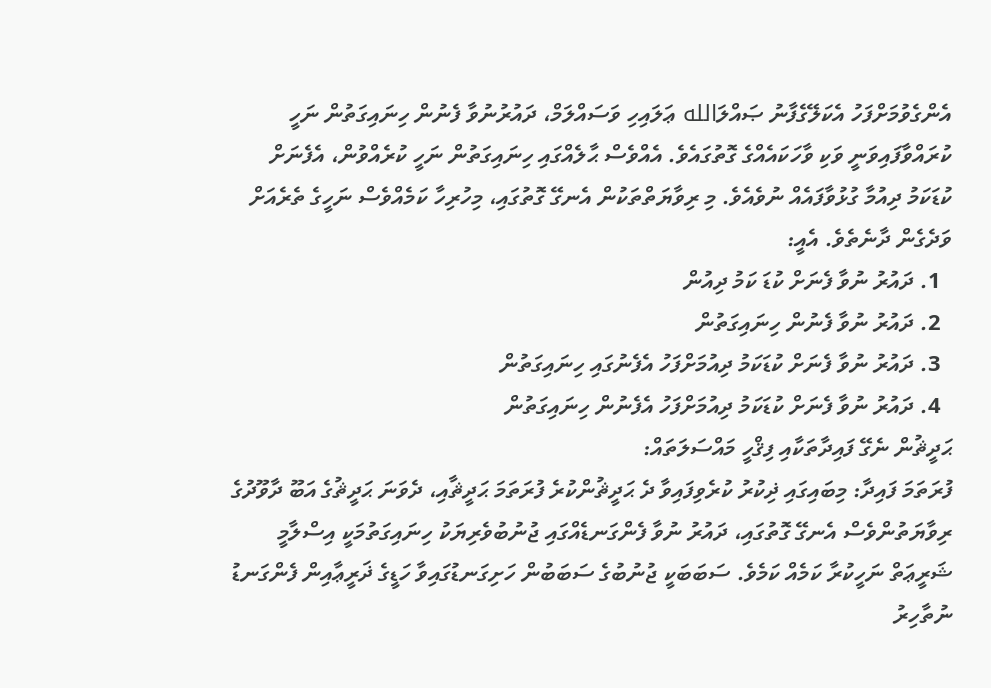އެންގެވުމަށްފަހު އެކަލޭގެފާނު ޞައްލަالله ޢަލައިހި ވަސައްލަމް، ދައުރުނުވާ ފެނުން ހިނައިގަތުން ނަހީ ކުރައްވާފައިވަނީ ވަކި ވާހަކައެއްގެ ގޮތުގައެވެ. އެއްވެސް ޙާލެއްގައި ހިނައިގަތުން ނަހީ ކުރެއްވުން، އެފެނަށް ކުޑަކަމު ދިއުމާ ގުޅުވާފައެއް ނުވެއެވެ. މި ރިވާޔަތްތަކުން އެނގޭ ގޮތުގައި، މިހުރިހާ ކަމެއްވެސް ނަހީގެ ތެރެއަށް ވަދެގެން ދާނެތެވެ. އެއީ:
  1. ދައުރު ނުވާ ފެނަށް ކުޑަ ކަމު ދިއުން
  2. ދައުރު ނުވާ ފެނުން ހިނައިގަތުން
  3. ދައުރު ނުވާ ފެނަށް ކުޑަކަމު ދިއުމަށްފަހު އެފެނުގައި ހިނައިގަތުން
  4. ދައުރު ނުވާ ފެނަށް ކުޑަކަމު ދިއުމަށްފަހު އެފެނުން ހިނައިގަތުން
ޙަދީޘުން ނެގޭ ފައިދާތަކާއި ފިޤްހީ މައްސަލަތައް:
ފުރަތަމަ ފައިދާ: މިބައިގައި ޛިކުރު ކުރެވިފައިވާ ދެ ޙަދީޘުންކުރެ ފުރަތަމަ ޙަދީޘާއި، ދެވަނަ ޙަދީޘުގެ އަބޫ ދާވޫދުގެ ރިވާޔަތުންވެސް އެނގޭ ގޮތުގައި، ދައުރު ނުވާ ފެންގަނޑެއްގައި ޖުނުބުވެރިޔަކު ހިނައިގަތުމަކީ އިސްލާމީ ޝަރީޢަތް ނަހީކުރާ ކަމެއް ކަމެވެ. ސަބަބަކީ ޖުނުބުގެ ސަބަބުން ހަށިގަނޑުގައިވާ ހަޑީގެ ޛަރީޢާއިން ފެންގަނޑު ނުތާހިރު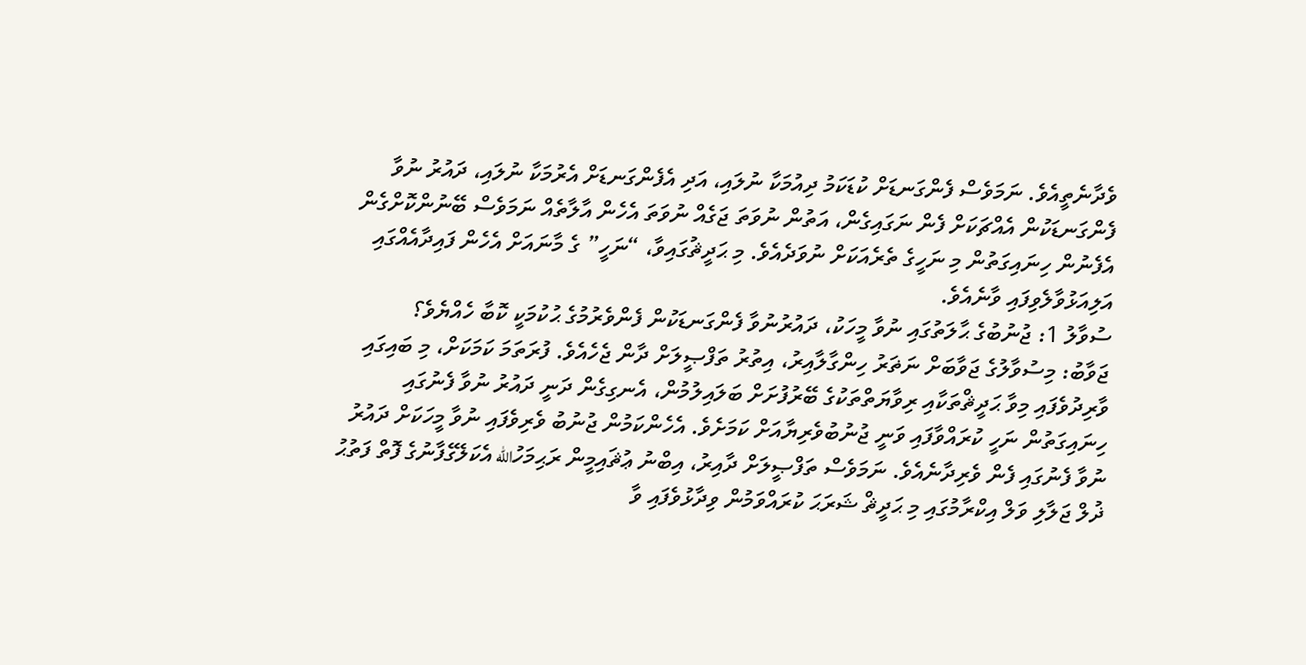ވެދާނެތީއެވެ. ނަމަވެސް ފެންގަނޑަށް ކުޑަކަމު ދިއުމަކާ ނުލައި، އަދި އެފެންގަނޑަށް އެރުމަކާ ނުލައި، ދައުރު ނުވާ ފެންގަނޑަކުން އެއްޗަކަށް ފެން ނަގައިގެން، އަތުން ނުވަތަ ޖަގެއް ނުވަތަ އެހެން އާލާތެއް ނަމަވެސް ބޭނުންކޮށްގެން އެފެނުން ހިނައިގަތުން މި ނަހީގެ ތެރެއަކަށް ނުވަދެއެވެ. މި ޙަދީޘުގައިވާ، “ނަހީ” ގެ މާނައަށް އެހެން ފައިދާއެއްގައި އަލިއަޅުވާލެވިފައި ވާނެއެވެ.
ސުވާލު 1: ޖުނުބުގެ ޙާލަތުގައި ނުވާ މީހަކު، ދައުރުނުވާ ފެންގަނޑަކުން ފެންވެރުމުގެ ޙުކުމަކީ ކޮބާ ހެއްޔެވެ؟
ޖަވާބު: މިސުވާލުގެ ޖަވާބަށް ނަޡަރު ހިންގާލާއިރު، އިތުރު ތަފްޞީލަށް ދާން ޖެހެއެވެ. ފުރަތަމަ ކަމަކަށް، މި ބައިގައި ވާރިދުވެފައި މިވާ ޙަދީޘްތަކާއި ރިވާޔަތްތަކުގެ ބޭރުފުށަށް ބަލައިލުމުން، އެނގިގެން ދަނީ ދައުރު ނުވާ ފެނުގައި ހިނައިގަތުން ނަހީ ކުރައްވާފައި ވަނީ ޖުނުބުވެރިޔާއަށް ކަމަށެވެ. އެހެންކަމުން ޖުނުބު ވެރިވެފައި ނުވާ މީހަކަށް ދައުރު ނުވާ ފެނުގައި ފެން ވެރިދާނެއެވެ. ނަމަވެސް ތަފްޞީލަށް ދާއިރު، އިބްނު ޢުޘައިމީން ރަޙިމަހުالله އެކަލޭގެފާނުގެ ފޮތް ފަތުޙު ޛުލް ޖަލާލި ވަލް އިކްރާމުގައި މި ޙަދީޘް ޝަރަޙަ ކުރައްވަމުން ވިދާޅުވެފައި ވާ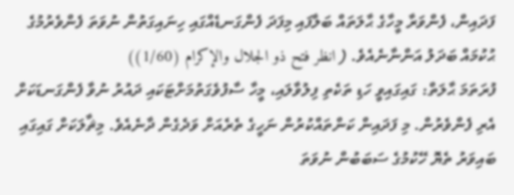ފަދައިން، ފެންވަރާ މީހާގެ ޙާލަތައް ބަލާފައި މިފަދަ ފެންގަނޑެއްގައި ހިނައިގަތުން ނުވަތަ ފެންވެރުމުގެ ޙުކުމައް ބަދަލު އަންނާނެއެވެ. ( انظر فتح ذو الجلال والإكرام (1/60))
ފުރަތަމަ ޙާލަތް: ގައިގައިވީ ހަޑި ތަކެތި ފިލުވާލައި، މީހާ ސާފުވެގަތުމަށްޓަކައި ދައުރު ނުވާ ފެންގަނޑަކަށް އެރި ފެންވެރުން. މި ފަދައިން ކަންތައްކުރުން ނަހީގެ ތެރެއަށް ވަދެގެން ދާނެއެވެ. މިޘާލަކަށް ގައިގައި ބައިވަރު ތެޔޮ ހޭކުމުގެ ސަބަބުން ނުވަތަ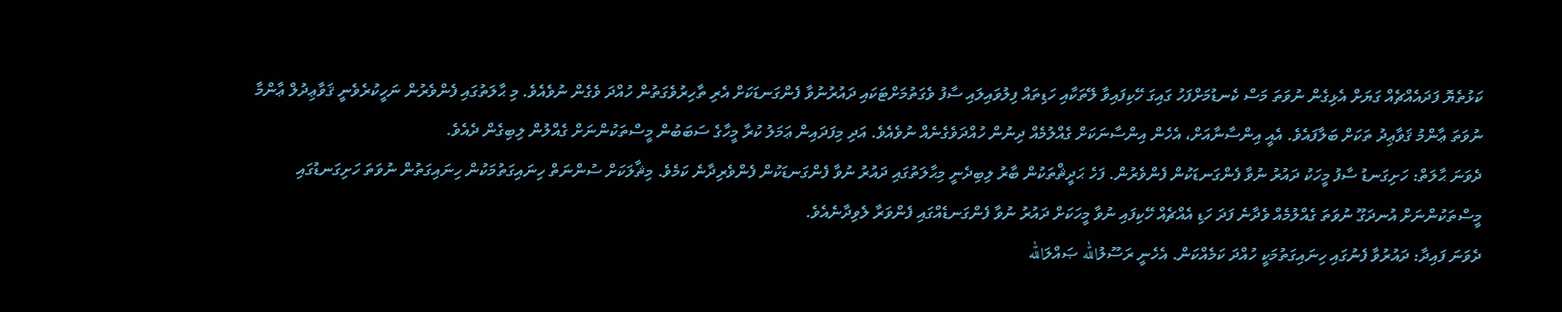ކަޅުތެޔޮ ފަދައެއްޗެއް ގަޔަށް އެޅިގެން ނުވަތަ މަސް ކެނޑުމަށްފަހު ގައިގަ ހޭކިފައިވާ ލޭތަކާއި ހަޑިތައް ފިލުވައިލައި ސާފު ވެގަތުމަށްޓަކައި ދައުރުނުވާ ފެންގަނޑަކަށް އެރި ތާހިރުވެގަތުން ހުއްދަ ވެގެން ނުވެއެވެ. މި ޙާލަތުގައި ފެންވެރުން ނަހީކުރެވެނީ ޤަވާޢިދުލް ޢާންމާ ނުވަތަ ޢާންމު ޤަވާޢިދު ތަކަށް ބަލާފައެވެ. އެއީ އިންސާނާއަށް، އެހެން އިންސާނަކަށް ގެއްލުމެއް ދިނުން ހުއްދަވެގެނެއް ނުވެއެވެ. އަދި މިފަދައިން ޢަމަލު ކުރާ މީހާގެ ސަބަބުން މީސްތަކުންނަށް ގެއްލުން ލިބިގެން ދެއެވެ.
ދެވަނަ ޙާލަތް: ހަށިގަނޑު ސާފު މީހަކު ދައުރު ނުވާ ފެންގަނޑަކުން ފެންވެރުން. ފަހެ ޙަދީޘްތަކުން ބާރު ލިބިދެނީ މިޙާލަތުގައި ދައުރު ނުވާ ފެންގަނޑަކުން ފެންވެރިދާނެ ކަމެވެ. މިޘާލަކަށް ސުންނަތް ހިނައިގަތުމަކުން ހިނައިގަތުން ނުވަތަ ހަށިގަނޑުގައި މީސްތަކުންނަށް އުނދަގޫ ނުވަތަ ގެއްލުމެއް ވެދާނެ ފަދަ ހަޑި އެއްޗެއް ހޭކިފައި ނުވާ މީހަކަށް ދައުރު ނުވާ ފެންގަނޑެއްގައި ފެންވަރާ ލެވިދާނެއެވެ.
ދެވަނަ ފައިދާ: ދައުރުވާ ފެނުގައި ހިނައިގަތުމަކީ ހުއްދަ ކަމެއްކަން. އެހެނީ ރަސޫލުالله ޞައްލަالله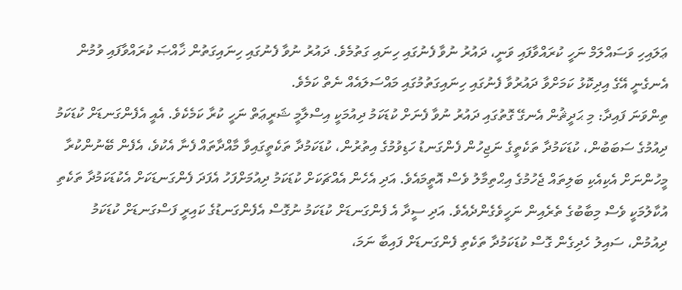ޢަލައިހި ވަސައްލަމް ނަހީ ކުރައްވާފައި ވަނީ، ދައުރު ނުވާ ފެނުގައި ހިނައި ގަތުމެވެ. ދައުރު ނުވާ ފެނުގައި ހިނައިގަތުން ޚާއްޞަ ކުރައްވާފައި ވުމުން އެނގެނީ އޭގެ އިދިކޮޅު ކަމަށްވާ ދައުރުވާ ފެނުގައި ހިނައިގަތުމުގައި މައްސަލައެއް ނެތް ކަމެވެ.
ތިންވަނަ ފައިދާ: މި ޙަދީޘުން އެނގޭ ގޮތުގައި ދައުރު ނުވާ ފެނަށް ކުޑަކަމު ދިއުމަކީ އިސްލާމީ ޝަރީޢަތް ނަހީ ކުރާ ކަމެކެވެ. އެއީ އެފެންގަނޑަށް ކުޑަކަމު ދިއުމުގެ ސަބަބުން، ކުޑަކަމުދާ ތަކެތީގެ ނަޖިހުން ފެންގަނޑު ހަޑިވުމުގެ އިތުރުން، ކުޑަކަމުދާ ތަކެތީގައިވާ މާއްދާތައް ފެނާ އެކުވެ، އެފެން ބޭނުންކުރާ މީހުންނަށް އެކިއެކި ބަލިތައް ޖެހުމުގެ އިޙްތިމާލު ވެސް އޮތީމައެވެ. އަދި އެހެން އެއްޗަކަށް ކުޑަކަމު ދިއުމަށްފަހު އެފަދަ ފެންގަނޑަކަށް އެކުޑަކަމުދާ ތަކެތި އުކާލުމަކީ ވެސް މިބާބުގެ ތެރެއިން ނަހީވެގެންދެއެވެ. އަދި ސީދާ އެ ފެންގަނޑަށް ކުޑަކަމު ނުގޮސް އެފެންގަނޑުގެ ކައިރީ ފަސްގަނޑަށް ކުޑަކަމު ދިއުމުން، ސައިލު ހެދިގެން ގޮސް ކުޑަކަމުދާ ތަކެތި ފެންގަނޑަށް ފައިބާ ނަމަ،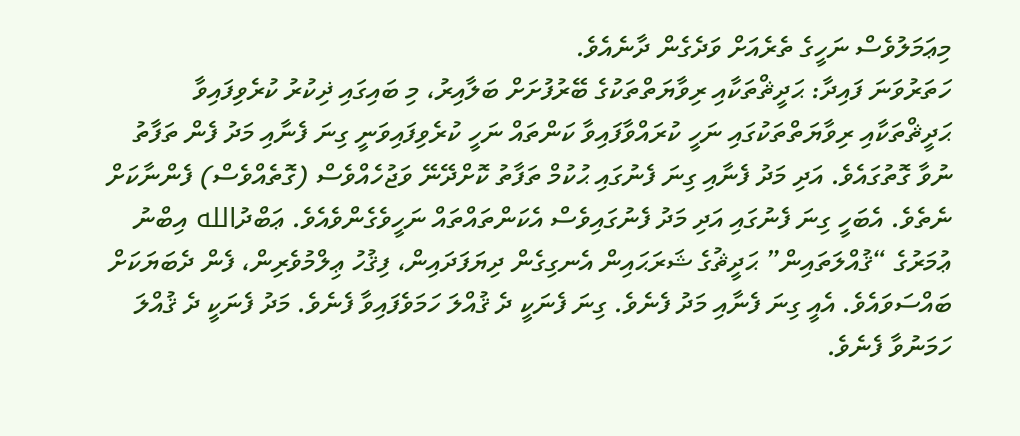މިޢަމަލުވެސް ނަހީގެ ތެރެއަށް ވަދެގެން ދާނެއެވެ.
ހަތަރުވަނަ ފައިދާ: ޙަދީޘްތަކާއި ރިވާޔަތްތަކުގެ ބޭރުފުށަށް ބަލާއިރު، މި ބައިގައި ޛިކުރު ކުރެވިފައިވާ ޙަދީޘްތަކާއި ރިވާޔަތްތަކުގައި ނަހީ ކުރައްވާފައިވާ ކަންތައް ނަހީ ކުރެވިފައިވަނީ ގިނަ ފެނާއި މަދު ފެން ތަފާތު ނުވާ ގޮތުގައެވެ. އަދި މަދު ފެނާއި ގިނަ ފެނުގައި ޙުކުމް ތަފާތު ކޮށްދޭނޭ ވަޖުހެއްވެސް (ގޮތެއްވެސް) ފެންނާކަށް ނެތެވެ. އެބަހީ ގިނަ ފެނުގައި އަދި މަދު ފެނުގައިވެސް އެކަންތައްތައް ނަހީވެގެންވެއެވެ. ޢަބްދުالله އިބްނު ޢުމަރުގެ “ޤުއްލަތައިން” ޙަދީޘުގެ ޝަރަޙައިން އެނގިގެން ދިޔަފަދައިން، ފިޤުހު ޢިލްމުވެރިން، ފެން ދެބަޔަކަށް ބައްސަވައެވެ. އެއީ ގިނަ ފެނާއި މަދު ފެނެވެ. ގިނަ ފެނަކީ ދެ ޤުއްލަ ހަމަވެފައިވާ ފެނެވެ. މަދު ފެނަކީ ދެ ޤުއްލަ ހަމަނުވާ ފެނެވެ.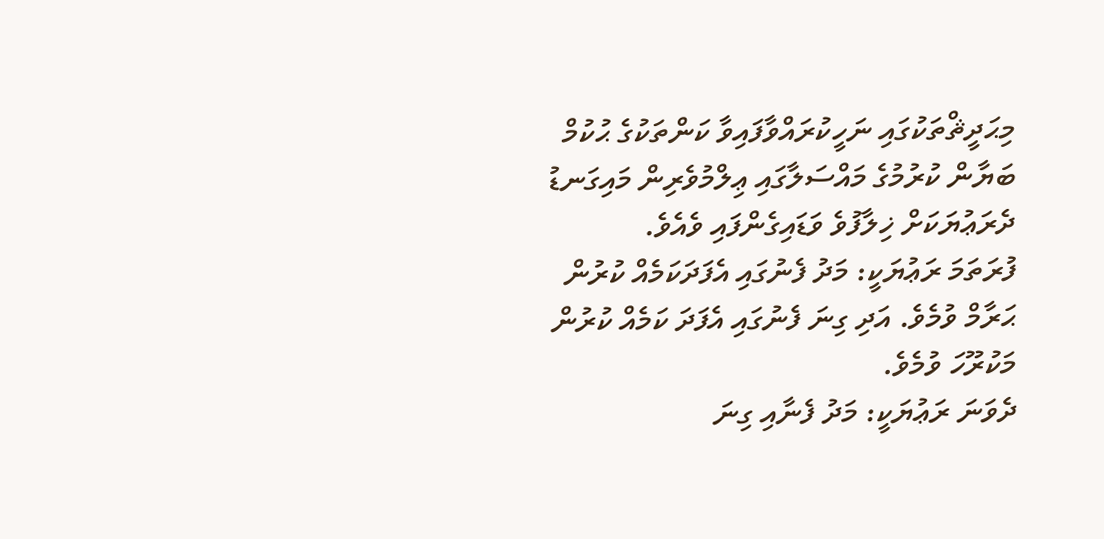މިޙަދީޘްތަކުގައި ނަހީކުރައްވާފައިވާ ކަންތަކުގެ ޙުކުމް ބަޔާން ކުރުމުގެ މައްސަލާގައި ޢިލްމުވެރިން މައިގަނޑު ދެރަޢުޔަކަށް ޚިލާފުވެ ވަޑައިގެންފައި ވެއެވެ.
ފުރަތަމަ ރަޢުޔަކީ: މަދު ފެނުގައި އެފަދަކަމެއް ކުރުން ޙަރާމް ވުމެވެ. އަދި ގިނަ ފެނުގައި އެފަދަ ކަމެއް ކުރުން މަކުރޫހަ ވުމެވެ.
ދެވަނަ ރަޢުޔަކީ: މަދު ފެނާއި ގިނަ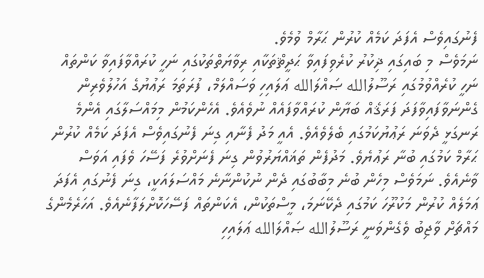ފެނުގައިވެސް އެފަދަ ކަމެއް ކުރުން ޙަރާމް ވުމެވެ.
ނަމަވެސް މި ބައިގައި ޛިކުރު ކުރެވިފައިވާ ޙަދީޘްތަކާއި ރިވާޔަތްތަކުގައި ނަހީ ކުރައްވާފައިވާ ކަންތައް ނަހީ ކުރެއްވުމުގައި ރަސޫލުالله ޞައްލަالله ޢަލައިހި ވަސައްލަމް، ފުރަތަމަ ރަޢުޔުގެ އަހުލުވެރިން ގެންނަވާފައިވާފަދަ ފަރަޤެއް ބަޔާން ކުރައްވާފައެއް ނުވެއެވެ. އެހެންކަމުން މިމައްސަލާގައި އެންމެ ރަނގަޅީ ދެވަނަ ރަޢުޔުކަމުގައި ބެލެވެއެވެ. އެއީ މަދު ފެނާއި ގިނަ ފެނުގައިވެސް އެފަދަ ކަމެއް ކުރުން ޙަރާމް ކަމުގައި ބުނާ ރަޢުޔެވެ. މަދުފެން ތަޣައްޔަރުވުން ގިނަ ފެނަށްވުރެ ފަސޭހަ ވެފައި އަވަސް ވާނެއެވެ. ނަމަވެސް މިހެން ބުނެ މިބާބުގައި ދެން ނުކުންނާނެ މައްސަލައަކީ، ގިނަ ފެނުގައި އެފަދަ ޢަމަލެއް ކުރުން މަކުރޫހަ ކަމުގައި ދެކޭނަމަ، މީސްތަކުން، އެކަންތައް ފަސޭހަކޮށްލަފާނެއެވެ. އަހަރެމެންގެ މައްޗަށް ވާޖިބު ވެގެންވަނީ ރަސޫލުالله ޞައްލަالله ޢަލައިހި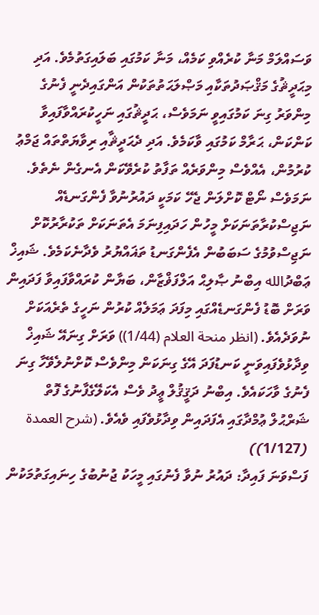ވަސައްލަމް މަނާ ކުރެއްވި ކަމެއް، މަނާ ކަމުގައި ބަލައިގަތުމެވެ. އަދި މިޙަދީޘުގެ މަޤްޞަދުތަކާއި މަޞްލަޙަތުތަކުން އަންގައިދެނީ ފެނުގެ މިންވަރު ގިނަ ކަމުގައިވީ ނަމަވެސް، ޙަދީޘުގައި ނަހީކުރައްވާފައިވާ ކަންކަން، ޙަރާމް ކަމުގައި ވާކަމެވެ. އަދި ދެޙަދީޘާއި ރިވާޔަތްތައް ޖަމްޢު ކުރުމުން، އެއްވެސް މިންވަރެއް ތަފާތު ކުރެވޭކަން އެނގެން ނެތެވެ. ނަމަވެސް ނޯޓް ކޮށްލަން ޖެހޭ ކަމަކީ ދައުރުނުވާ ފެންގަނޑެއް ނަޖިސްކުރާތަނަކަށް މީހުން ހަދައިފިނަމަ އެތަނަކަށް ތަކުރާރުކޮށް ނަޖިސްވުމުގެ ސަބަބުން އެފެންގަނޑު ތަޣައްޔުރު ވެދާނެކަމެވެ. ޝައިޚް ޢަބްދުالله އިބްނު ޞާލިޙް އަލްފަޥްޒާން، ބަޔާން ކުރައްވާފައިވާ ފަދައިން ވަރަށް ބޮޑު ފެންގަނޑެއްގައި މިފަދަ ޢަމަލެއް ކުރުން ނަހީގެ ތެރެއަކަށް ނުވަދެއެވެ. (انظر منحة العلام (1/44)) ވަރަށް ގިނައޭ ޝައިޚް ވިދާޅުވެފައިވަނީ ކަނޑުފަދަ އޭގެ ގިނަކަން މިންވެސް ކޮށްނުލެވޭހާ ގިނަ ފެނުގެ ވާހަކައެވެ. އިބްނު ދަޤީޤުލް ޢީދު ވެސް އެކަލޭގެފާނުގެ ފޮތް ޝަރްޙުލް ޢުމްދާގައި އެފަދައިން ވިދާޅުވެފައި ވެއެވެ. (شرح العمدة (1/127))
ފަސްވަނަ ފައިދާ: ދައުރު ނުވާ ފެނުގައި މީހަކު ޖުނުބުގެ ހިނައިގަތުމަކުން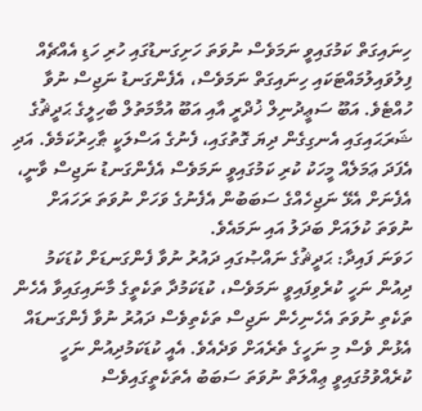ހިނައިގަތް ކަމުގައިވީ ނަމަވެސް ނުވަތަ ހަށިގަނޑުގައި ހުރި ހަޑި އެއްޗެއް ފިލުވައިލުމައްޓަކައި ހިނައިގަތް ނަމަވެސް، އެފެންގަނޑު ނަޖިސް ނުވާ ހުއްޓެވެ. އަބޫ ސަޢީދުނިލް ޚުދްރީ އާއި އަބޫ އުމާމަތުލް ބާހިލީގެ ޙަދީޘުގެ ޝަރަޙައިގައި އެނގިގެން ދިޔަ ގޮތުގައި، ފެނުގެ އަސްލަކީ ޠާހިރުކަމެވެ. އަދި އެފަދަ ޢަމަލެއް މީހަކު ކުރި ކަމުގައިވީ ނަމަވެސް އެފެންގަނޑު ނަޖިސް ވާނީ، އެފެނަށް އެޅޭ ނަޖިހެއްގެ ސަބަބުން އެފެނުގެ ވަހަށް ނުވަތަ ރަހައަށް ނުވަތަ ކުލައަށް ބަދަލު އައި ނަމައެވެ.
ހަވަނަ ފައިދާ: ޙަދީޘުގެ ނައްޞުގައި ދައުރު ނުވާ ފެންގަނޑަށް ކުޑަކަމު ދިއުން ނަހީ ކުރެވިފައިވީ ނަމަވެސް، ކުޑަކަމުދާ ތަކެތީގެ މާނައިގައިވާ އެހެން ތަކެތި ނުވަތަ އެހެނިހެން ނަޖިސް ތަކެތިވެސް ދައުރު ނުވާ ފެންގަނޑައް އެޅުން ވެސް މި ނަހީގެ ތެރެއަށް ވަދެއެވެ. އެއީ ކުޑަކަމުދިއުން ނަހީ ކުރެއްވުމުގައިވީ ޢިއްލަތް ނުވަތަ ސަބަބު އެތަކެތީގައިވެސް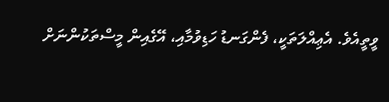ވީތީއެވެ. އެޢިއްލަތަކީ، ފެންގަނޑު ހަޑިވުމާއި، އޭގެއިން މީސްތަކުންނަށް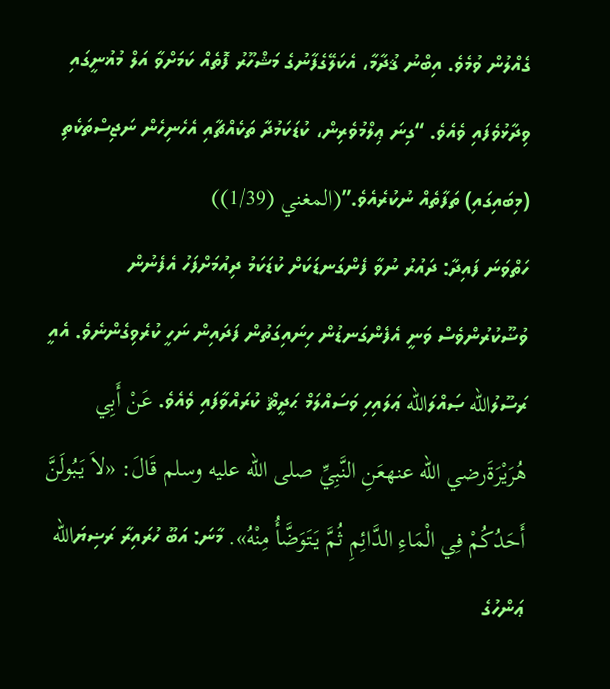ގެއްލުން ވުމެވެ. އިބްނު ޤުދާމާ، އެކަލޭގެފާނުގެ މަޝްހޫރު ފޮތެއް ކަމަށްވާ އަލް މުޣުނީގައި ވިދާޅުވެފައި ވެއެވެ. “ގިނަ ޢިލްމުވެރިން، ކުޑަކަމުދާ ތަކެއްޗާއި އެހެނިހެން ނަޖިސްތަކެތި (މިބައިގައި) ތަފާތެއް ނުކުރެއެވެ.”(المغني (1/39))
ހަތްވަނަ ފައިދާ: ދައުރު ނުވާ ފެންގަނޑަކަށް ކުޑަކަމު ދިއުމަށްފަހު އެފެނުން ވުޟޫކުރުންވެސް ވަނީ އެފެންގަނޑުން ހިނައިގަތުން ފަދައިން ނަހީ ކުރެވިގެންނެވެ. އެއީ ރަސޫލުالله ޞައްލަالله ޢަލައިހި ވަސައްލަމް ޙަދީޘް ކުރައްވާފައި ވެއެވެ. عَنْ أَبِي هُرَيْرَةَرضي الله عنهعَنِ النَّبِيِّ صلى الله عليه وسلم قَالَ: «لاَ يَبُولَنَّ أَحَدُكُمْ فِي الْمَاءِ الدَّائِمِ ثُمَّ يَتَوَضَّأُ مِنْهُ». މާނަ: އަބޫ ހުރައިރާ ރަޟިޔަالله ޢަންހުގެ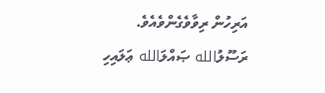އަރިހުން ރިވާވެގެންވެއެވެ. ރަސޫލުالله ޞައްލަالله ޢަލައިހި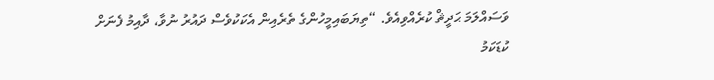ވަސައްލަމަ ޙަދީޘް ކުރެއްވިއެވެ. “ތިޔަބައިމީހުންގެ ތެރެއިން އެކަކުވެސް ދައުރު ނުވާ، ދާއިމު ފެނަށް ކުޑަކަމު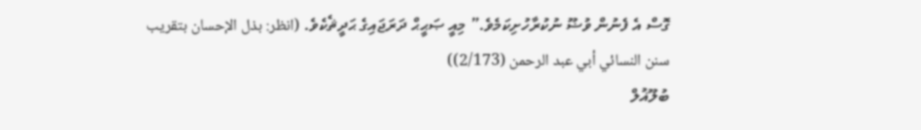ގޮސް އެ ފެނުން ވުޟޫ ނުކުރާހުށިކަމެވެ.” މިއީ ޞަޙީޙް ދަރަޖައިގެ ޙަދީޘެކެވެ. (انظر: بذل الإحسان بتقريب سنن النسائي أبي عبد الرحمن (2/173))
ބުލޫޣުލް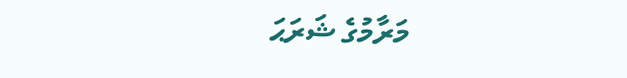މަރާމުގެ ޝަރަޙަ